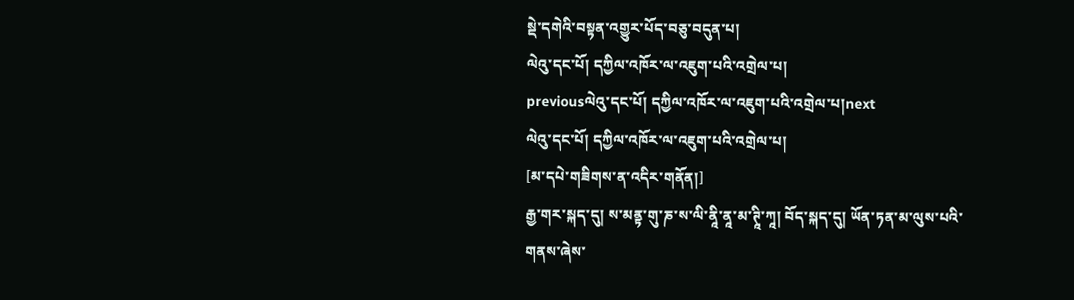སྡེ་དགེའི་བསྟན་འགྱུར་པོད་བཅུ་བདུན་པ།
ལེའུ་དང་པོ། དཀྱིལ་འཁོར་ལ་འཇུག་པའི་འགྲེལ་པ།
previousལེའུ་དང་པོ། དཀྱིལ་འཁོར་ལ་འཇུག་པའི་འགྲེལ་པ།next
ལེའུ་དང་པོ། དཀྱིལ་འཁོར་ལ་འཇུག་པའི་འགྲེལ་པ།
[མ་དཔེ་གཟིགས་ན་འདིར་གནོན།]
རྒྱ་གར་སྐད་དུ། ས་མནྟ་གུ་ཎ་ས་ལི་ནཱི་ནཱ་མ་ཊཱི་ཀཱ། བོད་སྐད་དུ། ཡོན་ཏན་མ་ལུས་པའི་གནས་ཞེས་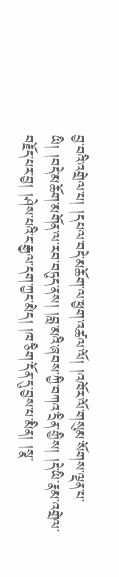བྱ་བའི་འགྲེལ་པ། །དཔལ་བདེ་མཆོག་ལ་ཕྱག་འཚལ་ལོ། །འཁོར་ལོ་གསུམ་སོགས་ལྡན་པ་ཡི། །བདེ་མཆོག་མགོན་ལ་རབ་བཏུད་ནས། །བླ་མའི་ཞབས་ཀྱི་བཀའ་དྲིན་གྱིས། །དེ་ཡི་རྣམ་འགྲེལ་བརྗོད་པར་བྱ། །ཤེས་པའི་ང་རྒྱལ་དག་ཀྱང་མེད། །ཁ་ཅིག་དོན་དུ་བྱས་པ་མིན། །སྣ་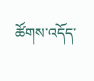ཚོགས་འདོད་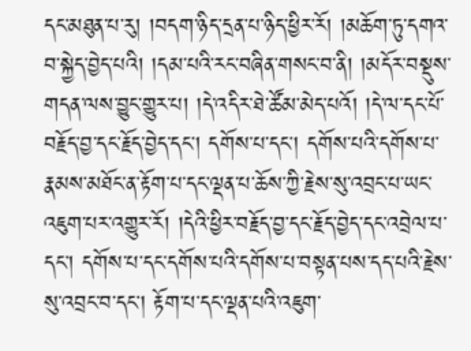དང་མཐུན་པ་རུ། །བདག་ཉིད་དྲན་པ་ཉིད་ཕྱིར་རོ། །མཆོག་ཏུ་དགའ་བ་སྐྱེད་བྱེད་པའི། །དམ་པའི་རང་བཞིན་གསང་བ་ནི། །མདོར་བསྡུས་གདན་ལས་བྱུང་གྱུར་པ། །དེ་འདིར་ཐེ་ཚོམ་མེད་པའོ། །དེ་ལ་དང་པོ་བརྗོད་བྱ་དང་རྗོད་བྱེད་དང་། དགོས་པ་དང་། དགོས་པའི་དགོས་པ་རྣམས་མཐོང་ན་རྟོག་པ་དང་ལྡན་པ་ཆོས་ཀྱི་རྗེས་སུ་འབྲང་པ་ཡང་འཇུག་པར་འགྱུར་རོ། །དེའི་ཕྱིར་བརྗོད་བྱ་དང་རྗོད་བྱེད་དང་འབྲེལ་པ་དང་། དགོས་པ་དང་དགོས་པའི་དགོས་པ་བསྟན་པས་དད་པའི་རྗེས་སུ་འབྲང་བ་དང་། རྟོག་པ་དང་ལྡན་པའི་འཇུག་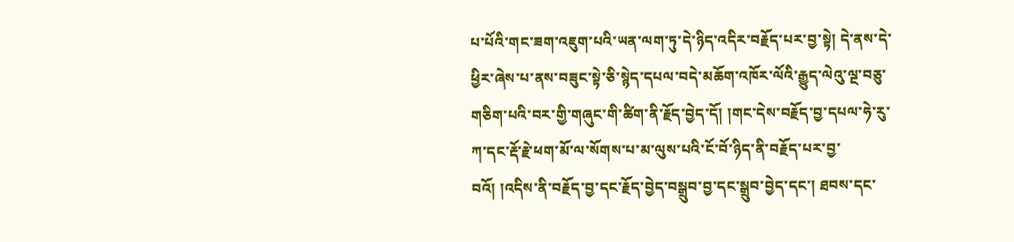པ་པོའི་གང་ཟག་འཇུག་པའི་ཡན་ལག་ཏུ་དེ་ཉིད་འདིར་བརྗོད་པར་བྱ་སྟེ། དེ་ནས་དེ་ཕྱིར་ཞེས་པ་ནས་བཟུང་སྟེ་ཅི་སྙེད་དཔལ་བདེ་མཆོག་འཁོར་ལོའི་རྒྱུད་ལེའུ་ལྔ་བཅུ་གཅིག་པའི་བར་གྱི་གཞུང་གི་ཚིག་ནི་རྗོད་བྱེད་དོ། །གང་དེས་བརྗོད་བྱ་དཔལ་ཧེ་རུ་ཀ་དང་རྡོ་རྗེ་ཕག་མོ་ལ་སོགས་པ་མ་ལུས་པའི་ངོ་བོ་ཉིད་ནི་བརྗོད་པར་བྱ་བའོ། །འདིས་ནི་བརྗོད་བྱ་དང་རྗོད་བྱེད་བསྒྲུབ་བྱ་དང་སྒྲུབ་བྱེད་དང་། ཐབས་དང་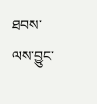ཐབས་ལས་བྱུང་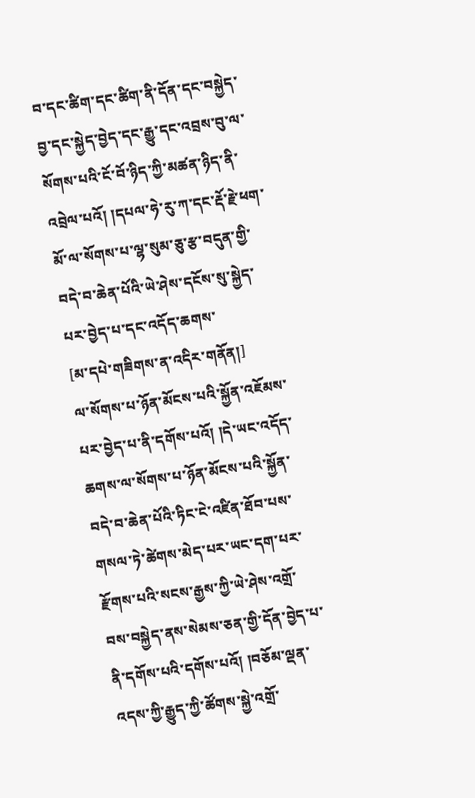བ་དང་ཚིག་དང་ཚིག་ནི་དོན་དང་བསྐྱེད་བྱ་དང་སྐྱེད་བྱེད་དང་རྒྱུ་དང་འབྲས་བུ་ལ་སོགས་པའི་ངོ་བོ་ཉིད་ཀྱི་མཚན་ཉིད་ནི་འབྲེལ་པའོ། །དཔལ་ཧེ་རུ་ཀ་དང་རྡོ་རྗེ་ཕག་མོ་ལ་སོགས་པ་ལྷ་སུམ་ཅུ་རྩ་བདུན་གྱི་བདེ་བ་ཆེན་པོའི་ཡེ་ཤེས་དངོས་སུ་སྐྱེད་པར་བྱེད་པ་དང་འདོད་ཆགས་
[མ་དཔེ་གཟིགས་ན་འདིར་གནོན།]
ལ་སོགས་པ་ཉོན་མོངས་པའི་སྐྱོན་འཇོམས་པར་བྱེད་པ་ནི་དགོས་པའོ། །དེ་ཡང་འདོད་ཆགས་ལ་སོགས་པ་ཉོན་མོངས་པའི་སྐྱོན་བདེ་བ་ཆེན་པོའི་ཏིང་ངེ་འཛིན་ཐོབ་པས་གསལ་ཏེ་ཚེགས་མེད་པར་ཡང་དག་པར་རྫོགས་པའི་སངས་རྒྱས་ཀྱི་ཡེ་ཤེས་འགྲོ་བས་བསྐྱེད་ནས་སེམས་ཅན་གྱི་དོན་བྱེད་པ་ནི་དགོས་པའི་དགོས་པའོ། །བཅོམ་ལྡན་འདས་ཀྱི་རྒྱུད་ཀྱི་ཚོགས་སྐྱེ་འགྲོ་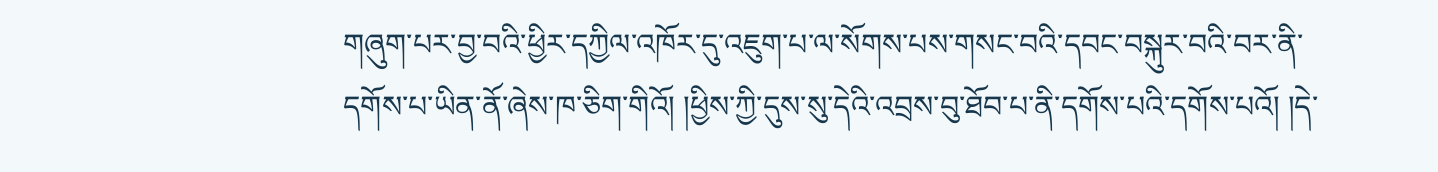གཞུག་པར་བྱ་བའི་ཕྱིར་དཀྱིལ་འཁོར་དུ་འཇུག་པ་ལ་སོགས་པས་གསང་བའི་དབང་བསྐུར་བའི་བར་ནི་དགོས་པ་ཡིན་ནོ་ཞེས་ཁ་ཅིག་གིའོ། །ཕྱིས་ཀྱི་དུས་སུ་དེའི་འབྲས་བུ་ཐོབ་པ་ནི་དགོས་པའི་དགོས་པའོ། །དེ་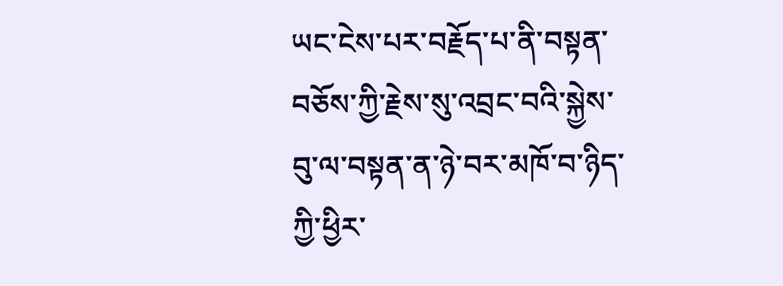ཡང་ངེས་པར་བརྗོད་པ་ནི་བསྟན་བཅོས་ཀྱི་རྗེས་སུ་འབྲང་བའི་སྐྱེས་བུ་ལ་བསྟན་ན་ཉེ་བར་མཁོ་བ་ཉིད་ཀྱི་ཕྱིར་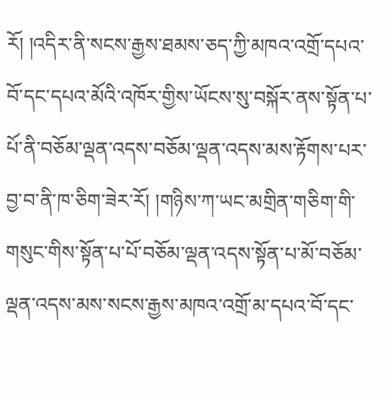རོ། །འདིར་ནི་སངས་རྒྱས་ཐམས་ཅད་ཀྱི་མཁའ་འགྲོ་དཔའ་བོ་དང་དཔའ་མོའི་འཁོར་གྱིས་ཡོངས་སུ་བསྐོར་ནས་སྟོན་པ་པོ་ནི་བཅོམ་ལྡན་འདས་བཅོམ་ལྡན་འདས་མས་རྟོགས་པར་བྱ་བ་ནི་ཁ་ཅིག་ཟེར་རོ། །གཉིས་ཀ་ཡང་མགྲིན་གཅིག་གི་གསུང་གིས་སྟོན་པ་པོ་བཅོམ་ལྡན་འདས་སྟོན་པ་མོ་བཅོམ་ལྡན་འདས་མས་སངས་རྒྱས་མཁའ་འགྲོ་མ་དཔའ་བོ་དང་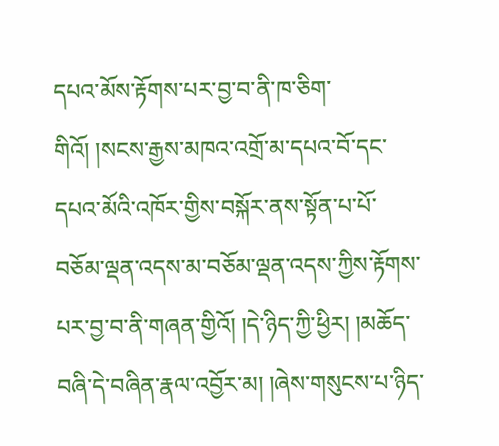དཔའ་མོས་རྟོགས་པར་བྱ་བ་ནི་ཁ་ཅིག་གིའོ། །སངས་རྒྱས་མཁའ་འགྲོ་མ་དཔའ་བོ་དང་དཔའ་མོའི་འཁོར་གྱིས་བསྐོར་ནས་སྟོན་པ་པོ་བཅོམ་ལྡན་འདས་མ་བཅོམ་ལྡན་འདས་ཀྱིས་རྟོགས་པར་བྱ་བ་ནི་གཞན་གྱིའོ། །དེ་ཉིད་ཀྱི་ཕྱིར། །མཆོད་བཞི་དེ་བཞིན་རྣལ་འབྱོར་མ། །ཞེས་གསུངས་པ་ཉིད་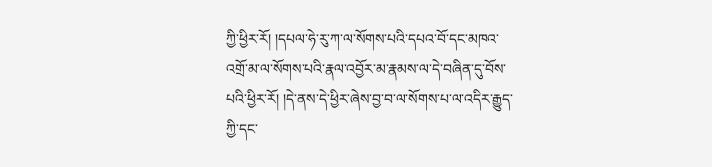ཀྱི་ཕྱིར་རོ། །དཔལ་ཧེ་རུ་ཀ་ལ་སོགས་པའི་དཔའ་བོ་དང་མཁའ་འགྲོ་མ་ལ་སོགས་པའི་རྣལ་འབྱོར་མ་རྣམས་ལ་དེ་བཞིན་དུ་བོས་པའི་ཕྱིར་རོ། །དེ་ནས་དེ་ཕྱིར་ཞེས་བྱ་བ་ལ་སོགས་པ་ལ་འདིར་རྒྱུད་ཀྱི་དང་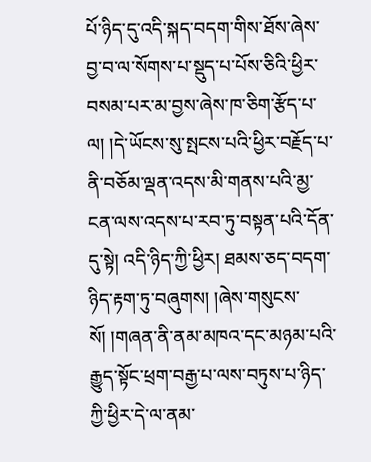པོ་ཉིད་དུ་འདི་སྐད་བདག་གིས་ཐོས་ཞེས་བྱ་བ་ལ་སོགས་པ་སྡུད་པ་པོས་ཅིའི་ཕྱིར་བསམ་པར་མ་བྱས་ཞེས་ཁ་ཅིག་རྩོད་པ་ལ། །དེ་ཡོངས་སུ་སྤངས་པའི་ཕྱིར་བརྗོད་པ་ནི་བཅོམ་ལྡན་འདས་མི་གནས་པའི་མྱ་ངན་ལས་འདས་པ་རབ་ཏུ་བསྟན་པའི་དོན་དུ་སྟེ། འདི་ཉིད་ཀྱི་ཕྱིར། ཐམས་ཅད་བདག་ཉིད་རྟག་ཏུ་བཞུགས། །ཞེས་གསུངས་སོ། །གཞན་ནི་ནམ་མཁའ་དང་མཉམ་པའི་རྒྱུད་སྟོང་ཕྲག་བརྒྱ་པ་ལས་བཏུས་པ་ཉིད་ཀྱི་ཕྱིར་དེ་ལ་ནམ་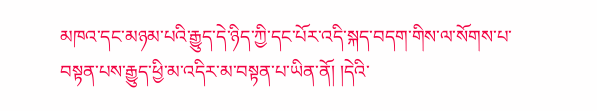མཁའ་དང་མཉམ་པའི་རྒྱུད་དེ་ཉིད་ཀྱི་དང་པོར་འདི་སྐད་བདག་གིས་ལ་སོགས་པ་བསྟན་པས་རྒྱུད་ཕྱི་མ་འདིར་མ་བསྟན་པ་ཡིན་ནོ། །དེའི་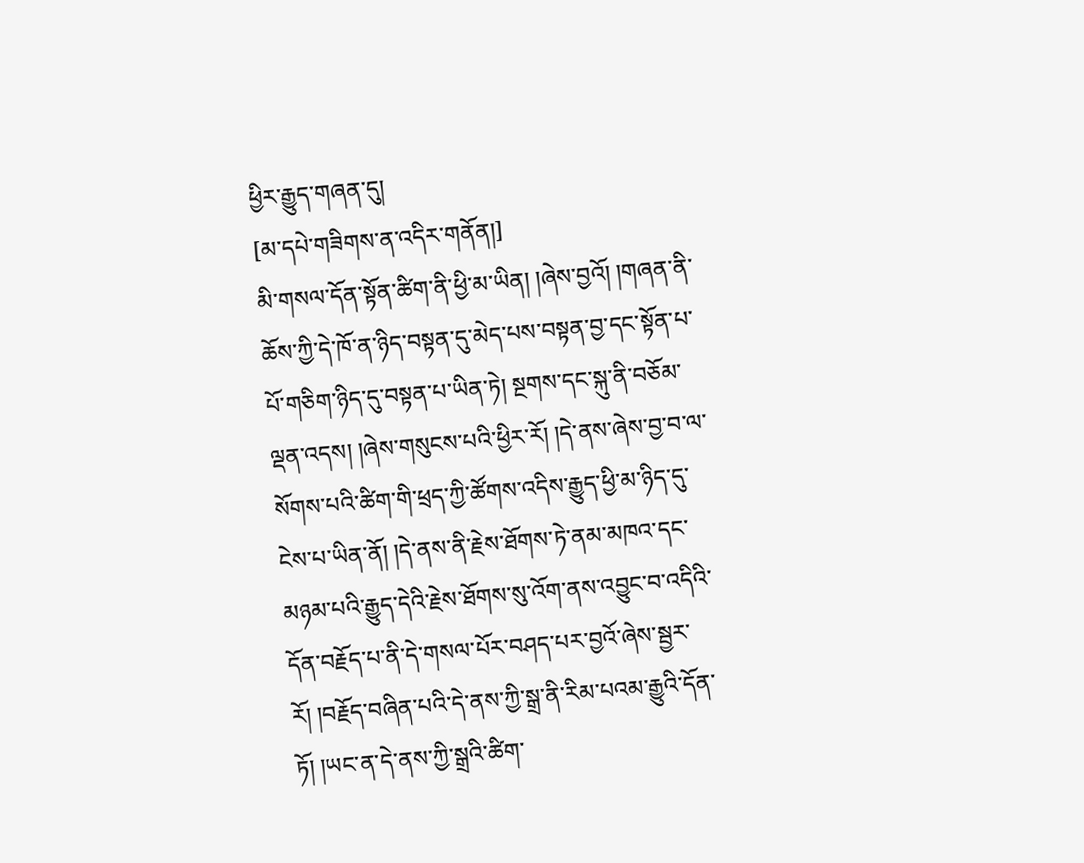ཕྱིར་རྒྱུད་གཞན་དུ།
[མ་དཔེ་གཟིགས་ན་འདིར་གནོན།]
མི་གསལ་དོན་སྟོན་ཚིག་ནི་ཕྱི་མ་ཡིན། །ཞེས་བྱའོ། །གཞན་ནི་ཆོས་ཀྱི་དེ་ཁོ་ན་ཉིད་བསྟན་དུ་མེད་པས་བསྟན་བྱ་དང་སྟོན་པ་པོ་གཅིག་ཉིད་དུ་བསྟན་པ་ཡིན་ཏེ། སྔགས་དང་སྐུ་ནི་བཅོམ་ལྡན་འདས། །ཞེས་གསུངས་པའི་ཕྱིར་རོ། །དེ་ནས་ཞེས་བྱ་བ་ལ་སོགས་པའི་ཚིག་གི་ཕྲད་ཀྱི་ཚོགས་འདིས་རྒྱུད་ཕྱི་མ་ཉིད་དུ་ངེས་པ་ཡིན་ནོ། །དེ་ནས་ནི་རྗེས་ཐོགས་ཏེ་ནམ་མཁའ་དང་མཉམ་པའི་རྒྱུད་དེའི་རྗེས་ཐོགས་སུ་འོག་ནས་འབྱུང་བ་འདིའི་དོན་བརྗོད་པ་ནི་དེ་གསལ་པོར་བཤད་པར་བྱའོ་ཞེས་སྦྱར་རོ། །བརྗོད་བཞིན་པའི་དེ་ནས་ཀྱི་སྒྲ་ནི་རིམ་པའམ་རྒྱུའི་དོན་ཏོ། །ཡང་ན་དེ་ནས་ཀྱི་སྒྲའི་ཚིག་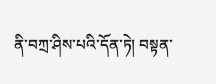ནི་བཀྲ་ཤིས་པའི་དོན་ཏེ། བསྟན་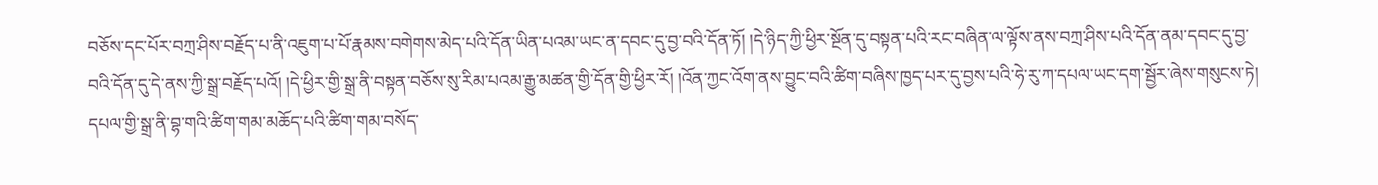བཅོས་དང་པོར་བཀྲ་ཤིས་བརྗོད་པ་ནི་འཇུག་པ་པོ་རྣམས་བགེགས་མེད་པའི་དོན་ཡིན་པའམ་ཡང་ན་དབང་དུ་བྱ་བའི་དོན་ཏོ། །དེ་ཉིད་ཀྱི་ཕྱིར་སྔོན་དུ་བསྟན་པའི་རང་བཞིན་ལ་ལྟོས་ནས་བཀྲ་ཤིས་པའི་དོན་ནམ་དབང་དུ་བྱ་བའི་དོན་དུ་དེ་ནས་ཀྱི་སྒྲ་བརྗོད་པའོ། །དེ་ཕྱིར་གྱི་སྒྲ་ནི་བསྟན་བཅོས་སུ་རིམ་པའམ་རྒྱུ་མཚན་གྱི་དོན་གྱི་ཕྱིར་རོ། །འོན་ཀྱང་འོག་ནས་བྱུང་བའི་ཚིག་བཞིས་ཁྱད་པར་དུ་བྱས་པའི་ཧེ་རུ་ཀ་དཔལ་ཡང་དག་སྦྱོར་ཞེས་གསུངས་ཏེ། དཔལ་གྱི་སྒྲ་ནི་བྷ་གའི་ཚིག་གམ་མཆོད་པའི་ཚིག་གམ་བསོད་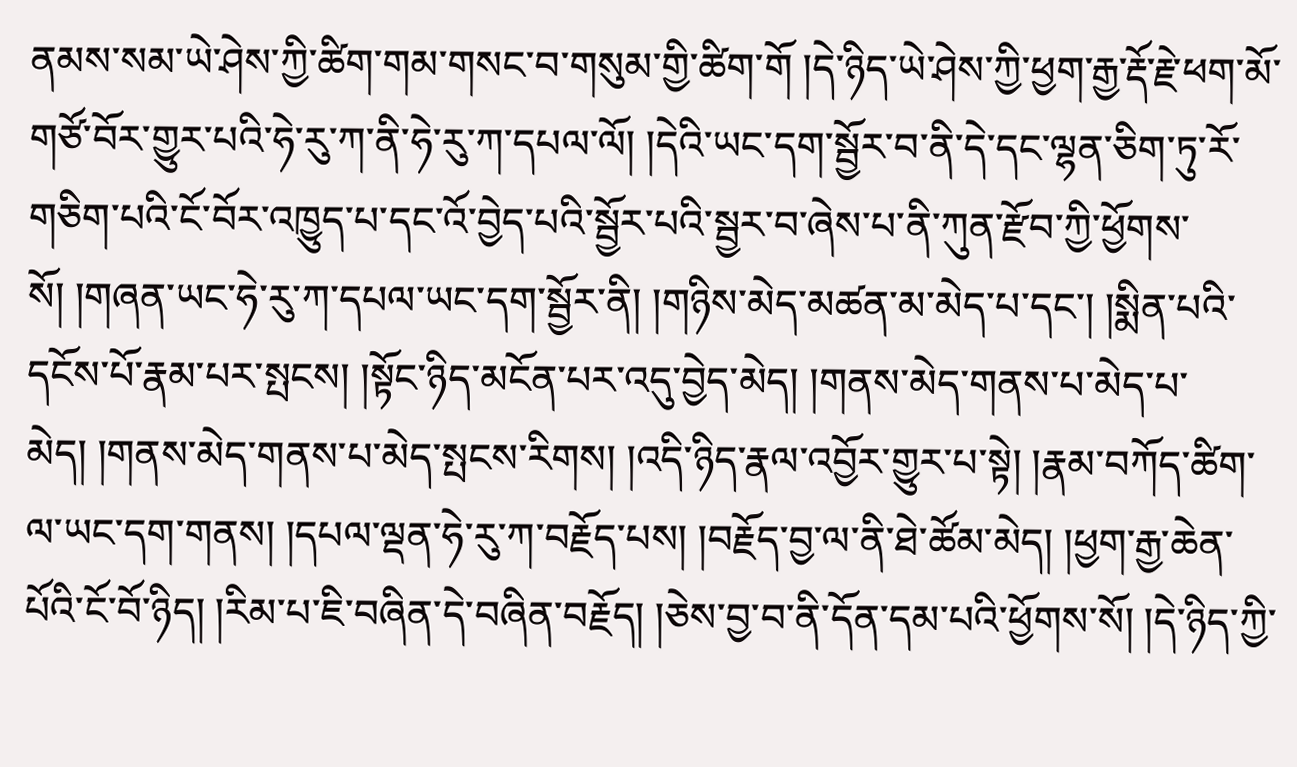ནམས་སམ་ཡེ་ཤེས་ཀྱི་ཚིག་གམ་གསང་བ་གསུམ་གྱི་ཚིག་གོ །དེ་ཉིད་ཡེ་ཤེས་ཀྱི་ཕྱག་རྒྱ་རྡོ་རྗེ་ཕག་མོ་གཙོ་བོར་གྱུར་པའི་ཧེ་རུ་ཀ་ནི་ཧེ་རུ་ཀ་དཔལ་ལོ། །དེའི་ཡང་དག་སྦྱོར་བ་ནི་དེ་དང་ལྷན་ཅིག་ཏུ་རོ་གཅིག་པའི་ངོ་བོར་འཁྱུད་པ་དང་འོ་བྱེད་པའི་སྦྱོར་པའི་སྦྱར་བ་ཞེས་པ་ནི་ཀུན་རྫོབ་ཀྱི་ཕྱོགས་སོ། །གཞན་ཡང་ཧེ་རུ་ཀ་དཔལ་ཡང་དག་སྦྱོར་ནི། །གཉིས་མེད་མཚན་མ་མེད་པ་དང་། །སྨིན་པའི་དངོས་པོ་རྣམ་པར་སྤངས། །སྟོང་ཉིད་མངོན་པར་འདུ་བྱེད་མེད། །གནས་མེད་གནས་པ་མེད་པ་མེད། །གནས་མེད་གནས་པ་མེད་སྤངས་རིགས། །འདི་ཉིད་རྣལ་འབྱོར་གྱུར་པ་སྟེ། །རྣམ་བཀོད་ཚིག་ལ་ཡང་དག་གནས། །དཔལ་ལྡན་ཧེ་རུ་ཀ་བརྗོད་པས། །བརྗོད་བྱ་ལ་ནི་ཐེ་ཚོམ་མེད། །ཕྱག་རྒྱ་ཆེན་པོའི་ངོ་བོ་ཉིད། །རིམ་པ་ཇི་བཞིན་དེ་བཞིན་བརྗོད། །ཅེས་བྱ་བ་ནི་དོན་དམ་པའི་ཕྱོགས་སོ། །དེ་ཉིད་ཀྱི་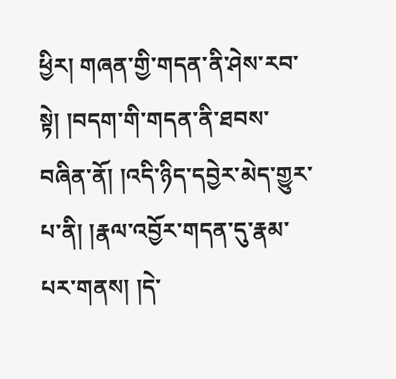ཕྱིར། གཞན་གྱི་གདན་ནི་ཤེས་རབ་སྟེ། །བདག་གི་གདན་ནི་ཐབས་བཞིན་ནོ། །འདི་ཉིད་དབྱེར་མེད་གྱུར་པ་ནི། །རྣལ་འབྱོར་གདན་དུ་རྣམ་པར་གནས། །དེ་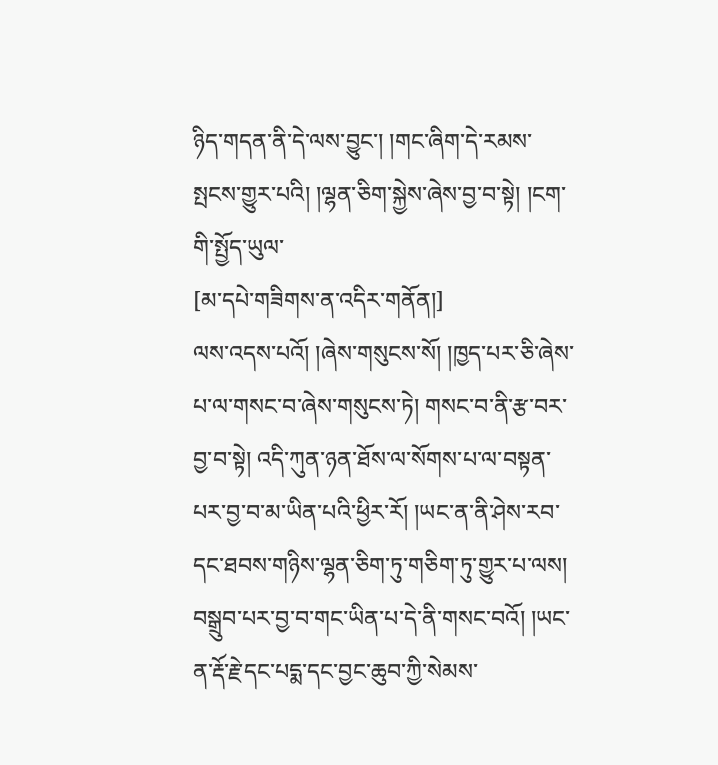ཉིད་གདན་ནི་དེ་ལས་བྱུང་། །གང་ཞིག་དེ་རམས་སྤངས་གྱུར་པའི། །ལྷན་ཅིག་སྐྱེས་ཞེས་བྱ་བ་སྟེ། །ངག་གི་སྤྱོད་ཡུལ་
[མ་དཔེ་གཟིགས་ན་འདིར་གནོན།]
ལས་འདས་པའོ། །ཞེས་གསུངས་སོ། །ཁྱད་པར་ཅི་ཞེས་པ་ལ་གསང་བ་ཞེས་གསུངས་ཏེ། གསང་བ་ནི་རྩ་བར་བྱ་བ་སྟེ། འདི་ཀུན་ཉན་ཐོས་ལ་སོགས་པ་ལ་བསྟན་པར་བྱ་བ་མ་ཡིན་པའི་ཕྱིར་རོ། །ཡང་ན་ནི་ཤེས་རབ་དང་ཐབས་གཉིས་ལྷན་ཅིག་ཏུ་གཅིག་ཏུ་གྱུར་པ་ལས། བསྒྲུབ་པར་བྱ་བ་གང་ཡིན་པ་དེ་ནི་གསང་བའོ། །ཡང་ན་རྡོ་རྗེ་དང་པདྨ་དང་བྱང་ཆུབ་ཀྱི་སེམས་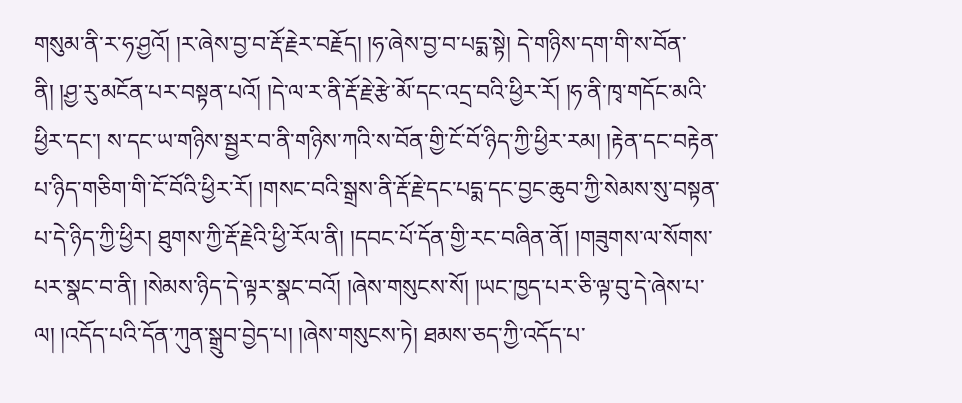གསུམ་ནི་ར་ཧ་ཤྱའོ། །ར་ཞེས་བྱ་བ་རྡོ་རྗེར་བརྗོད། །ཧ་ཞེས་བྱ་བ་པདྨ་སྟེ། དེ་གཉིས་དག་གི་ས་བོན་ནི། །ཤྱ་རུ་མངོན་པར་བསྟན་པའོ། །དེ་ལ་ར་ནི་རྡོ་རྗེ་རྩེ་མོ་དང་འདྲ་བའི་ཕྱིར་རོ། །ཧ་ནི་ཁྭ་གདོང་མའི་ཕྱིར་དང་། ས་དང་ཡ་གཉིས་སྦྱར་བ་ནི་གཉིས་ཀའི་ས་བོན་གྱི་ངོ་བོ་ཉིད་ཀྱི་ཕྱིར་རམ། །རྟེན་དང་བརྟེན་པ་ཉིད་གཅིག་གི་ངོ་བོའི་ཕྱིར་རོ། །གསང་བའི་སྒྲས་ནི་རྡོ་རྗེ་དང་པདྨ་དང་བྱང་ཆུབ་ཀྱི་སེམས་སུ་བསྟན་པ་དེ་ཉིད་ཀྱི་ཕྱིར། ཐུགས་ཀྱི་རྡོ་རྗེའི་ཕྱི་རོལ་ནི། །དབང་པོ་དོན་གྱི་རང་བཞིན་ནོ། །གཟུགས་ལ་སོགས་པར་སྣང་བ་ནི། །སེམས་ཉིད་དེ་ལྟར་སྣང་བའོ། །ཞེས་གསུངས་སོ། །ཡང་ཁྱད་པར་ཅི་ལྟ་བུ་དེ་ཞེས་པ་ལ། །འདོད་པའི་དོན་ཀུན་སྒྲུབ་བྱེད་པ། །ཞེས་གསུངས་ཏེ། ཐམས་ཅད་ཀྱི་འདོད་པ་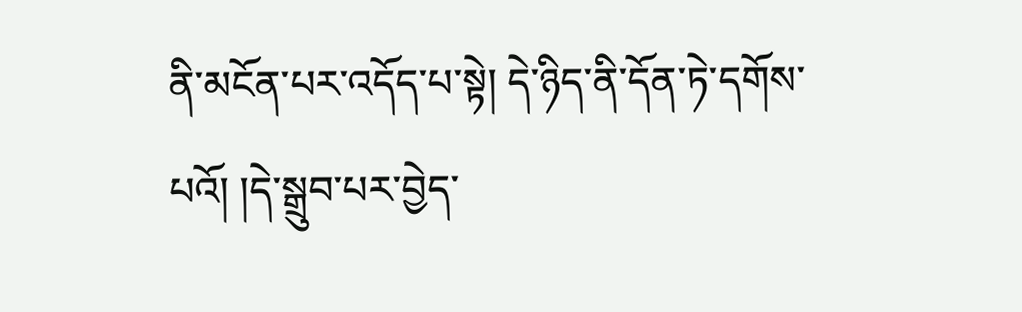ནི་མངོན་པར་འདོད་པ་སྟེ། དེ་ཉིད་ནི་དོན་ཏེ་དགོས་པའོ། །དེ་སྒྲུབ་པར་བྱེད་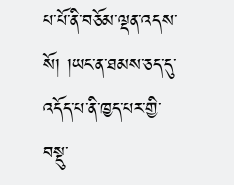པ་པོ་ནི་བཅོམ་ལྡན་འདས་སོ། །ཡང་ན་ཐམས་ཅད་དུ་འདོད་པ་ནི་ཁྱད་པར་གྱི་བསྡུ་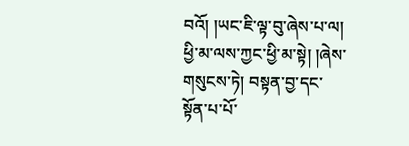བའོ། །ཡང་ཇི་ལྟ་བུ་ཞེས་པ་ལ། ཕྱི་མ་ལས་ཀྱང་ཕྱི་མ་སྟེ། །ཞེས་གསུངས་ཏེ། བསྟན་བྱ་དང་སྟོན་པ་པོ་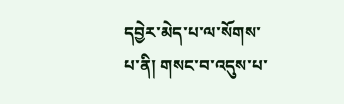དབྱེར་མེད་པ་ལ་སོགས་པ་ནི། གསང་བ་འདུས་པ་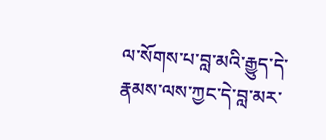ལ་སོགས་པ་བླ་མའི་རྒྱུད་དེ་རྣམས་ལས་ཀྱང་དེ་བླ་མར་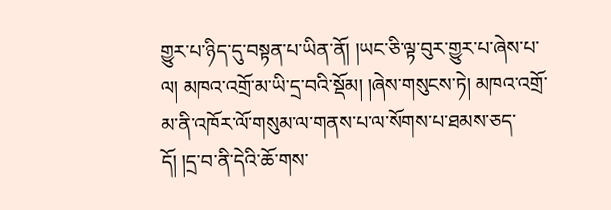གྱུར་པ་ཉིད་དུ་བསྟན་པ་ཡིན་ནོ། །ཡང་ཅི་ལྟ་བུར་གྱུར་པ་ཞེས་པ་ལ། མཁའ་འགྲོ་མ་ཡི་དྲ་བའི་སྡོམ། །ཞེས་གསུངས་ཏེ། མཁའ་འགྲོ་མ་ནི་འཁོར་ལོ་གསུམ་ལ་གནས་པ་ལ་སོགས་པ་ཐམས་ཅད་དོ། །དྲ་བ་ནི་དེའི་ཆོ་གས་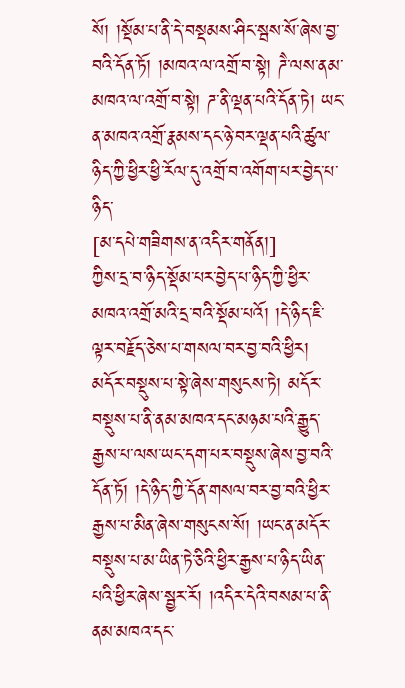སོ། །སྡོམ་པ་ནི་དེ་བསྡམས་ཤིང་སྦས་སོ་ཞེས་བྱ་བའི་དོན་ཏོ། །མཁའ་ལ་འགྲོ་བ་སྟེ། ཌཻ་ལས་ནམ་མཁའ་ལ་འགྲོ་བ་སྟེ། ཌ་ནི་ལྡན་པའི་དོན་ཏེ། ཡང་ན་མཁའ་འགྲོ་རྣམས་དང་ཉེ་བར་ལྡན་པའི་ཚུལ་ཉིད་ཀྱི་ཕྱིར་ཕྱི་རོལ་དུ་འགྲོ་བ་འགོག་པར་བྱེད་པ་ཉིད་
[མ་དཔེ་གཟིགས་ན་འདིར་གནོན།]
ཀྱིས་དྲ་བ་ཉིད་སྡོམ་པར་བྱེད་པ་ཉིད་ཀྱི་ཕྱིར་མཁའ་འགྲོ་མའི་དྲ་བའི་སྡོམ་པའོ། །དེ་ཉིད་ཇི་ལྟར་བརྗོད་ཅེས་པ་གསལ་བར་བྱ་བའི་ཕྱིར། མདོར་བསྡུས་པ་སྟེ་ཞེས་གསུངས་ཏེ། མདོར་བསྡུས་པ་ནི་ནམ་མཁའ་དང་མཉམ་པའི་རྒྱུད་རྒྱས་པ་ལས་ཡང་དག་པར་བསྡུས་ཞེས་བྱ་བའི་དོན་ཏོ། །དེ་ཉིད་ཀྱི་དོན་གསལ་བར་བྱ་བའི་ཕྱིར་རྒྱས་པ་མིན་ཞེས་གསུངས་སོ། །ཡང་ན་མདོར་བསྡུས་པ་མ་ཡིན་ཏེ་ཅིའི་ཕྱིར་རྒྱས་པ་ཉིད་ཡིན་པའི་ཕྱིར་ཞེས་སྦྱར་རོ། །འདིར་དེའི་བསམ་པ་ནི་ནམ་མཁའ་དང་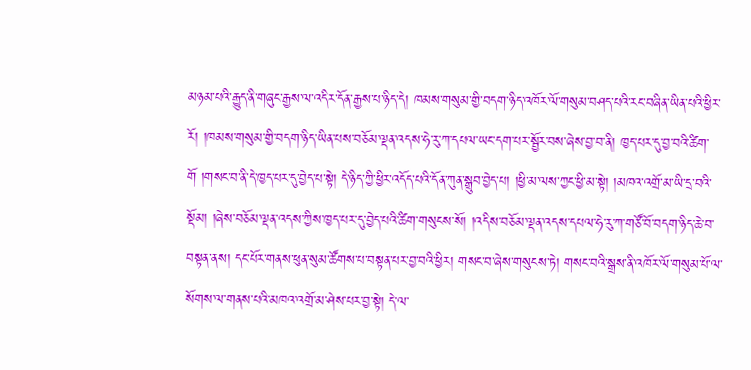མཉམ་པའི་རྒྱུད་ནི་གཞུང་རྒྱས་ལ་འདིར་དོན་རྒྱས་པ་ཉིད་དེ། ཁམས་གསུམ་གྱི་བདག་ཉིད་འཁོར་ལོ་གསུམ་བཤད་པའི་རང་བཞིན་ཡིན་པའི་ཕྱིར་རོ། །ཁམས་གསུམ་གྱི་བདག་ཉིད་ཡིན་པས་བཅོམ་ལྡན་འདས་ཧེ་རུ་ཀ་དཔལ་ཡང་དག་པར་སྦྱོར་བས་ཞེས་བྱ་བ་ནི། ཁྱད་པར་དུ་བྱ་བའི་ཚིག་གོ །གསང་བ་ནི་དེ་ཁྱད་པར་དུ་བྱེད་པ་སྟེ། དེ་ཉིད་ཀྱི་ཕྱིར་འདོད་པའི་དོན་ཀུན་སྒྲུབ་བྱེད་པ། །ཕྱི་མ་ལས་ཀྱང་ཕྱི་མ་སྟེ། །མཁའ་འགྲོ་མ་ཡི་དྲ་བའི་སྡོམ། །ཞེས་བཅོམ་ལྡན་འདས་ཀྱིས་ཁྱད་པར་དུ་བྱེད་པའི་ཚིག་གསུངས་སོ། །འདིས་བཅོམ་ལྡན་འདས་དཔལ་ཧེ་རུ་ཀ་གཙོ་བོ་བདག་ཉིད་ཆེ་བ་བསྟན་ནས། དང་པོར་གནས་ཕུན་སུམ་ཚོགས་པ་བསྟན་པར་བྱ་བའི་ཕྱིར། གསང་བ་ཞེས་གསུངས་ཏེ། གསང་བའི་སྒྲས་ནི་འཁོར་ལོ་གསུམ་པོ་ལ་སོགས་ལ་གནས་པའི་མཁའ་འགྲོ་མ་ཤེས་པར་བྱ་སྟེ། དེ་ལ་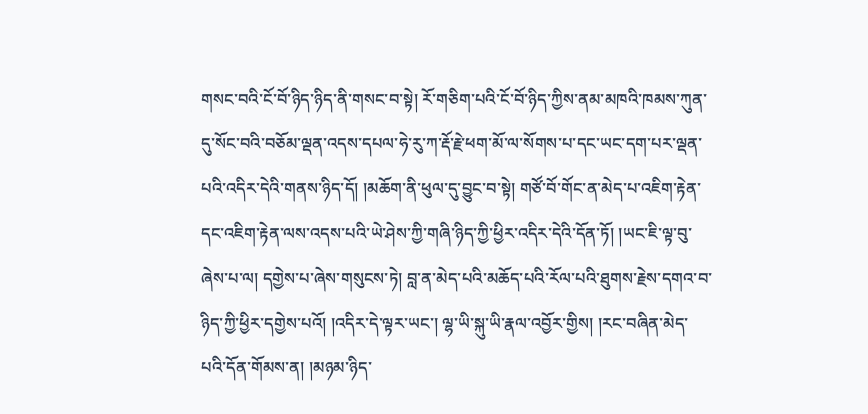གསང་བའི་ངོ་བོ་ཉིད་ཉིད་ནི་གསང་བ་སྟེ། རོ་གཅིག་པའི་ངོ་བོ་ཉིད་ཀྱིས་ནམ་མཁའི་ཁམས་ཀུན་དུ་སོང་བའི་བཅོམ་ལྡན་འདས་དཔལ་ཧེ་རུ་ཀ་རྡོ་རྗེ་ཕག་མོ་ལ་སོགས་པ་དང་ཡང་དག་པར་ལྡན་པའི་འདིར་དེའི་གནས་ཉིད་དོ། །མཆོག་ནི་ཕུལ་དུ་བྱུང་བ་སྟེ། གཙོ་བོ་གོང་ན་མེད་པ་འཇིག་རྟེན་དང་འཇིག་རྟེན་ལས་འདས་པའི་ཡེ་ཤེས་ཀྱི་གཞི་ཉིད་ཀྱི་ཕྱིར་འདིར་དེའི་དོན་ཏོ། །ཡང་ཇི་ལྟ་བུ་ཞེས་པ་ལ། དགྱེས་པ་ཞེས་གསུངས་ཏེ། བླ་ན་མེད་པའི་མཆོད་པའི་རོལ་པའི་ཐུགས་རྗེས་དགའ་བ་ཉིད་ཀྱི་ཕྱིར་དགྱེས་པའོ། །འདིར་དེ་ལྟར་ཡང་། ལྷ་ཡི་སྐུ་ཡི་རྣལ་འབྱོར་གྱིས། །རང་བཞིན་མེད་པའི་དོན་གོམས་ན། །མཉམ་ཉིད་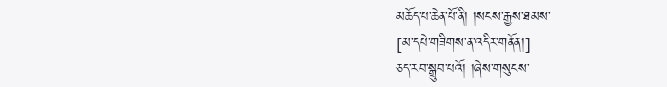མཆོད་པ་ཆེན་པོ་ནི། །སངས་རྒྱས་ཐམས་
[མ་དཔེ་གཟིགས་ན་འདིར་གནོན།]
ཅད་རབ་སྒྲུབ་པའོ། །ཞེས་གསུངས་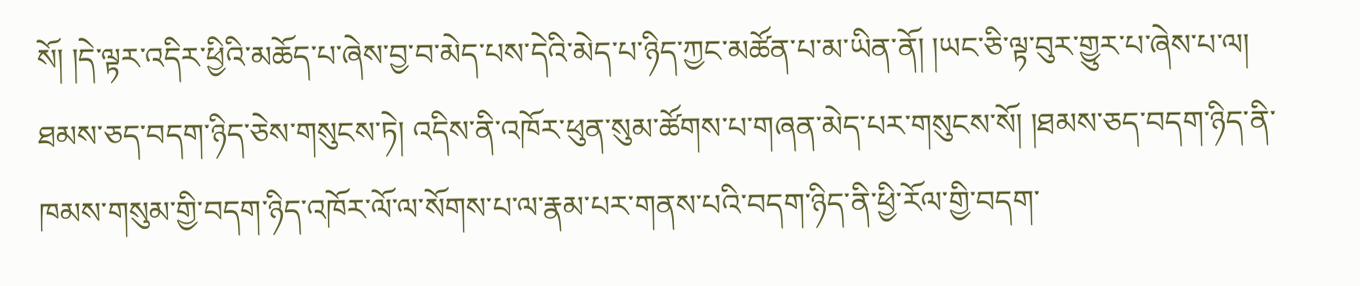སོ། །དེ་ལྟར་འདིར་ཕྱིའི་མཆོད་པ་ཞེས་བྱ་བ་མེད་པས་དེའི་མེད་པ་ཉིད་ཀྱང་མཚོན་པ་མ་ཡིན་ནོ། །ཡང་ཅི་ལྟ་བུར་གྱུར་པ་ཞེས་པ་ལ། ཐམས་ཅད་བདག་ཉིད་ཅེས་གསུངས་ཏེ། འདིས་ནི་འཁོར་ཕུན་སུམ་ཚོགས་པ་གཞན་མེད་པར་གསུངས་སོ། །ཐམས་ཅད་བདག་ཉིད་ནི་ཁམས་གསུམ་གྱི་བདག་ཉིད་འཁོར་ལོ་ལ་སོགས་པ་ལ་རྣམ་པར་གནས་པའི་བདག་ཉིད་ནི་ཕྱི་རོལ་གྱི་བདག་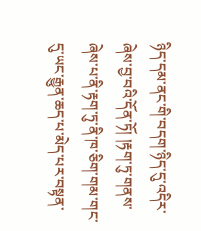ཉིད་དམ་ནང་གི་བདག་ཉིད་དུ་འདིར་ཞེས་བྱ་བའི་དོན་ཏོ། །རྟག་ཏུ་གནས་ཞེས་པ་ནི་རྟག་ཏུ་ནི་ཁ་ཅིག་གམ་གང་དུ་ཡང་རྒྱུན་ཆད་པ་མེད་པར་བསྟན་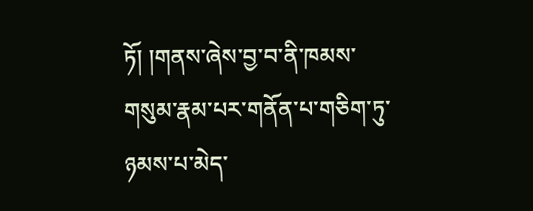ཏོ། །གནས་ཞེས་བྱ་བ་ནི་ཁམས་གསུམ་རྣམ་པར་གནོན་པ་གཅིག་ཏུ་ཉམས་པ་མེད་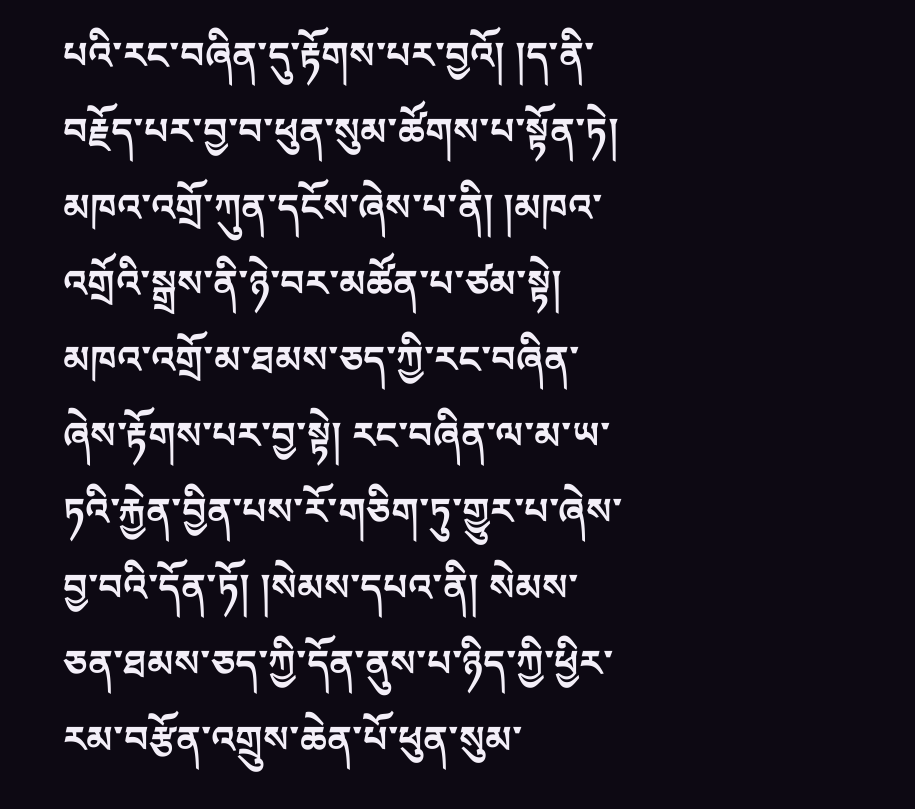པའི་རང་བཞིན་དུ་རྟོགས་པར་བྱའོ། །ད་ནི་བརྗོད་པར་བྱ་བ་ཕུན་སུམ་ཚོགས་པ་སྟོན་ཏེ། མཁའ་འགྲོ་ཀུན་དངོས་ཞེས་པ་ནི། །མཁའ་འགྲོའི་སྒྲས་ནི་ཉེ་བར་མཚོན་པ་ཙམ་སྟེ། མཁའ་འགྲོ་མ་ཐམས་ཅད་ཀྱི་རང་བཞིན་ཞེས་རྟོགས་པར་བྱ་སྟེ། རང་བཞིན་ལ་མ་ཡ་ཏའི་རྐྱེན་བྱིན་པས་རོ་གཅིག་ཏུ་གྱུར་པ་ཞེས་བྱ་བའི་དོན་ཏོ། །སེམས་དཔའ་ནི། སེམས་ཅན་ཐམས་ཅད་ཀྱི་དོན་ནུས་པ་ཉིད་ཀྱི་ཕྱིར་རམ་བརྩོན་འགྲུས་ཆེན་པོ་ཕུན་སུམ་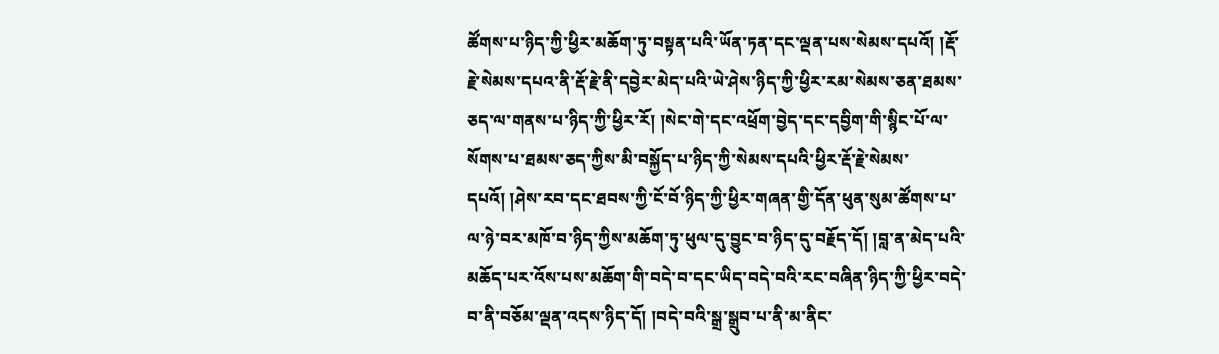ཚོགས་པ་ཉིད་ཀྱི་ཕྱིར་མཆོག་ཏུ་བསྟན་པའི་ཡོན་ཏན་དང་ལྡན་པས་སེམས་དཔའོ། །རྡོ་རྗེ་སེམས་དཔའ་ནི་རྡོ་རྗེ་ནི་དབྱེར་མེད་པའི་ཡེ་ཤེས་ཉིད་ཀྱི་ཕྱིར་རམ་སེམས་ཅན་ཐམས་ཅད་ལ་གནས་པ་ཉིད་ཀྱི་ཕྱིར་རོ། །སེང་གེ་དང་འཕྲོག་བྱེད་དང་དབྱིག་གི་སྙིང་པོ་ལ་སོགས་པ་ཐམས་ཅད་ཀྱིས་མི་བསྐྱོད་པ་ཉིད་ཀྱི་སེམས་དཔའི་ཕྱིར་རྡོ་རྗེ་སེམས་དཔའོ། །ཤེས་རབ་དང་ཐབས་ཀྱི་ངོ་བོ་ཉིད་ཀྱི་ཕྱིར་གཞན་གྱི་དོན་ཕུན་སུམ་ཚོགས་པ་ལ་ཉེ་བར་མཁོ་བ་ཉིད་ཀྱིས་མཆོག་ཏུ་ཕུལ་དུ་བྱུང་བ་ཉིད་དུ་བརྗོད་དོ། །བླ་ན་མེད་པའི་མཆོད་པར་འོས་པས་མཆོག་གི་བདེ་བ་དང་ཡིད་བདེ་བའི་རང་བཞིན་ཉིད་ཀྱི་ཕྱིར་བདེ་བ་ནི་བཅོམ་ལྡན་འདས་ཉིད་དོ། །བདེ་བའི་སྒྲ་སྒྲུབ་པ་ནི་མ་ནིང་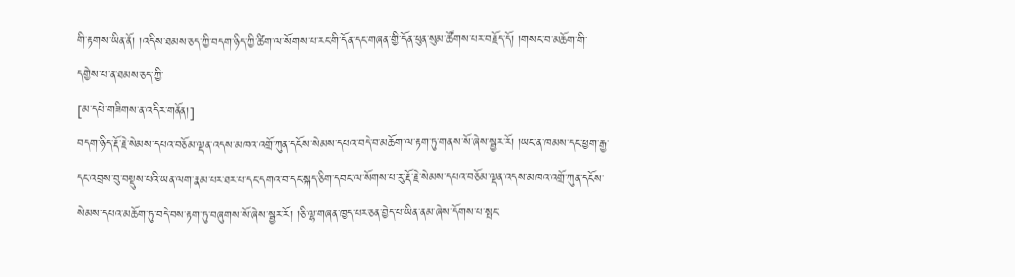གི་རྟགས་ཡིན་ནོ། །འདིས་ཐམས་ཅད་ཀྱི་བདག་ཉིད་ཀྱི་ཚིག་ལ་སོགས་པ་རང་གི་དོན་དང་གཞན་གྱི་དོན་ཕུན་སུམ་ཚོགས་པར་བརྗོད་དོ། །གསང་བ་མཆོག་གི་དགྱེས་པ་ན་ཐམས་ཅད་ཀྱི་
[མ་དཔེ་གཟིགས་ན་འདིར་གནོན།]
བདག་ཉིད་རྡོ་རྗེ་སེམས་དཔའ་བཅོམ་ལྡན་འདས་མཁའ་འགྲོ་ཀུན་དངོས་སེམས་དཔའ་བདེ་བ་མཆོག་ལ་རྟག་ཏུ་གནས་སོ་ཞེས་སྦྱར་རོ། །ཡང་ན་ཁམས་དང་ཕྱག་རྒྱ་དང་འབྲས་བུ་བསྡུས་པའི་ཡན་ལག་རྣམ་པར་ཐར་པ་དང་དགའ་བ་དང་སྐད་ཅིག་དབང་ལ་སོགས་པ་རུ་རྡོ་རྗེ་སེམས་དཔའ་བཅོམ་ལྡན་འདས་མཁའ་འགྲོ་ཀུན་དངོས་སེམས་དཔའ་མཆོག་ཏུ་བདེ་བས་རྟག་ཏུ་བཞུགས་སོ་ཞེས་སྦྱར་རོ། །ཅི་ལྷ་གཞན་ཁྱད་པར་ཅན་བྱེད་པ་ཡིན་ནམ་ཞེས་དོགས་པ་སྤང་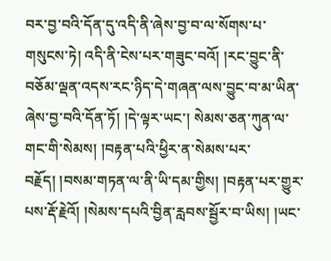བར་བྱ་བའི་དོན་དུ་འདི་ནི་ཞེས་བྱ་བ་ལ་སོགས་པ་གསུངས་ཏེ། འདི་ནི་ངེས་པར་གཟུང་བའོ། །རང་བྱུང་ནི་བཅོམ་ལྡན་འདས་རང་ཉིད་དེ་གཞན་ལས་བྱུང་བ་མ་ཡིན་ཞེས་བྱ་བའི་དོན་ཏོ། །དེ་ལྟར་ཡང་། སེམས་ཅན་ཀུན་ལ་གང་གི་སེམས། །བརྟན་པའི་ཕྱིར་ན་སེམས་པར་བརྗོད། །བསམ་གཏན་ལ་ནི་ཡི་དམ་གྱིས། །བརྟན་པར་གྱུར་པས་རྡོ་རྗེའོ། །སེམས་དཔའི་བྱིན་རླབས་སྦྱོར་བ་ཡིས། །ཡང་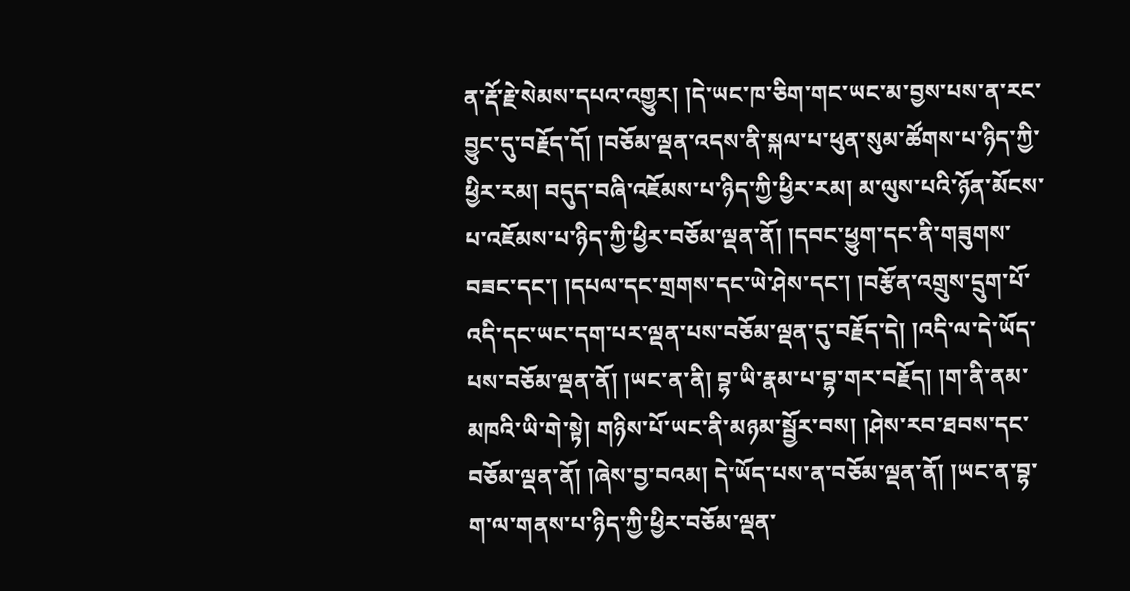ན་རྡོ་རྗེ་སེམས་དཔའ་འགྱུར། །དེ་ཡང་ཁ་ཅིག་གང་ཡང་མ་བྱས་པས་ན་རང་བྱུང་དུ་བརྗོད་དོ། །བཅོམ་ལྡན་འདས་ནི་སྐལ་པ་ཕུན་སུམ་ཚོགས་པ་ཉིད་ཀྱི་ཕྱིར་རམ། བདུད་བཞི་འཇོམས་པ་ཉིད་ཀྱི་ཕྱིར་རམ། མ་ལུས་པའི་ཉོན་མོངས་པ་འཇོམས་པ་ཉིད་ཀྱི་ཕྱིར་བཅོམ་ལྡན་ནོ། །དབང་ཕྱུག་དང་ནི་གཟུགས་བཟང་དང་། །དཔལ་དང་གྲགས་དང་ཡེ་ཤེས་དང་། །བརྩོན་འགྲུས་དྲུག་པོ་འདི་དང་ཡང་དག་པར་ལྡན་པས་བཅོམ་ལྡན་དུ་བརྗོད་དེ། །འདི་ལ་དེ་ཡོད་པས་བཅོམ་ལྡན་ནོ། །ཡང་ན་ནི། བྷ་ཡི་རྣམ་པ་བྷ་གར་བརྗོད། །ག་ནི་ནམ་མཁའི་ཡི་གེ་སྟེ། གཉིས་པོ་ཡང་ནི་མཉམ་སྦྱོར་བས། །ཤེས་རབ་ཐབས་དང་བཅོམ་ལྡན་ནོ། །ཞེས་བྱ་བའམ། དེ་ཡོད་པས་ན་བཅོམ་ལྡན་ནོ། །ཡང་ན་བྷ་ག་ལ་གནས་པ་ཉིད་ཀྱི་ཕྱིར་བཅོམ་ལྡན་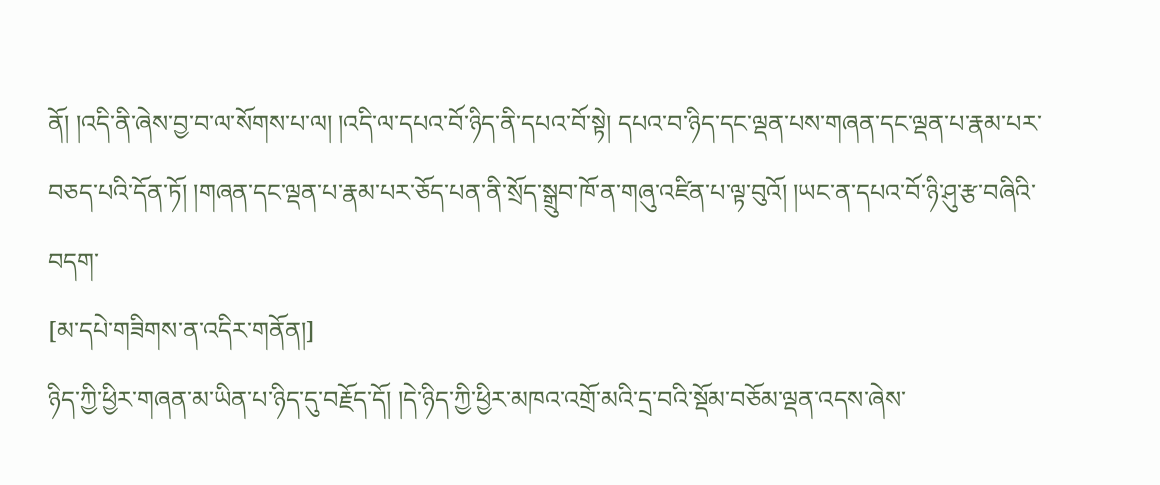ནོ། །འདི་ནི་ཞེས་བྱ་བ་ལ་སོགས་པ་ལ། །འདི་ལ་དཔའ་བོ་ཉིད་ནི་དཔའ་བོ་སྟེ། དཔའ་བ་ཉིད་དང་ལྡན་པས་གཞན་དང་ལྡན་པ་རྣམ་པར་བཅད་པའི་དོན་ཏོ། །གཞན་དང་ལྡན་པ་རྣམ་པར་ཅོད་པན་ནི་སྲོད་སྒྲུབ་ཁོ་ན་གཞུ་འཛིན་པ་ལྟ་བུའོ། །ཡང་ན་དཔའ་བོ་ཉི་ཤུ་རྩ་བཞིའི་བདག་
[མ་དཔེ་གཟིགས་ན་འདིར་གནོན།]
ཉིད་ཀྱི་ཕྱིར་གཞན་མ་ཡིན་པ་ཉིད་དུ་བརྗོད་དོ། །དེ་ཉིད་ཀྱི་ཕྱིར་མཁའ་འགྲོ་མའི་དྲ་བའི་སྡོམ་བཅོམ་ལྡན་འདས་ཞེས་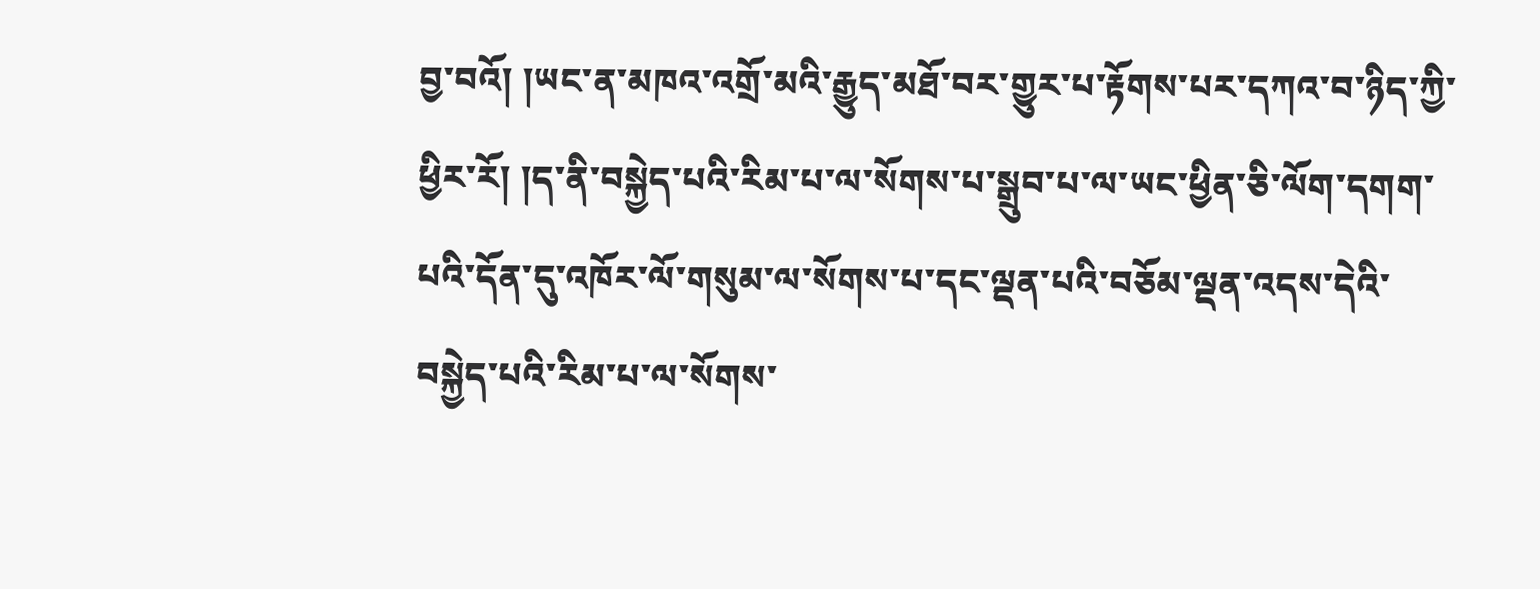བྱ་བའོ། །ཡང་ན་མཁའ་འགྲོ་མའི་རྒྱུད་མཐོ་བར་གྱུར་པ་རྟོགས་པར་དཀའ་བ་ཉིད་ཀྱི་ཕྱིར་རོ། །ད་ནི་བསྐྱེད་པའི་རིམ་པ་ལ་སོགས་པ་སྒྲུབ་པ་ལ་ཡང་ཕྱིན་ཅི་ལོག་དགག་པའི་དོན་དུ་འཁོར་ལོ་གསུམ་ལ་སོགས་པ་དང་ལྡན་པའི་བཅོམ་ལྡན་འདས་དེའི་བསྐྱེད་པའི་རིམ་པ་ལ་སོགས་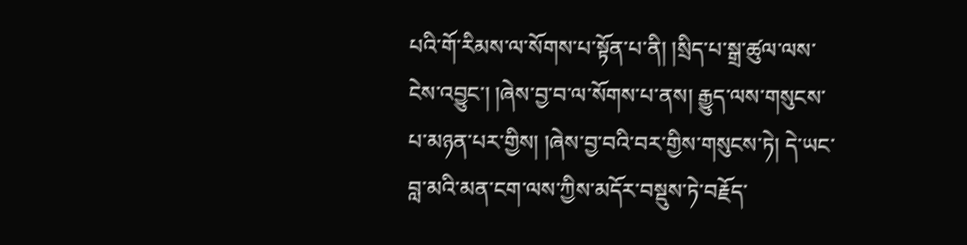པའི་གོ་རིམས་ལ་སོགས་པ་སྟོན་པ་ནི། །སྲིད་པ་སྒྲ་ཚུལ་ལས་ངེས་འབྱུང་། །ཞེས་བྱ་བ་ལ་སོགས་པ་ནས། རྒྱུད་ལས་གསུངས་པ་མཉན་པར་གྱིས། །ཞེས་བྱ་བའི་བར་གྱིས་གསུངས་ཏེ། དེ་ཡང་བླ་མའི་མན་ངག་ལས་ཀྱིས་མདོར་བསྡུས་ཏེ་བརྗོད་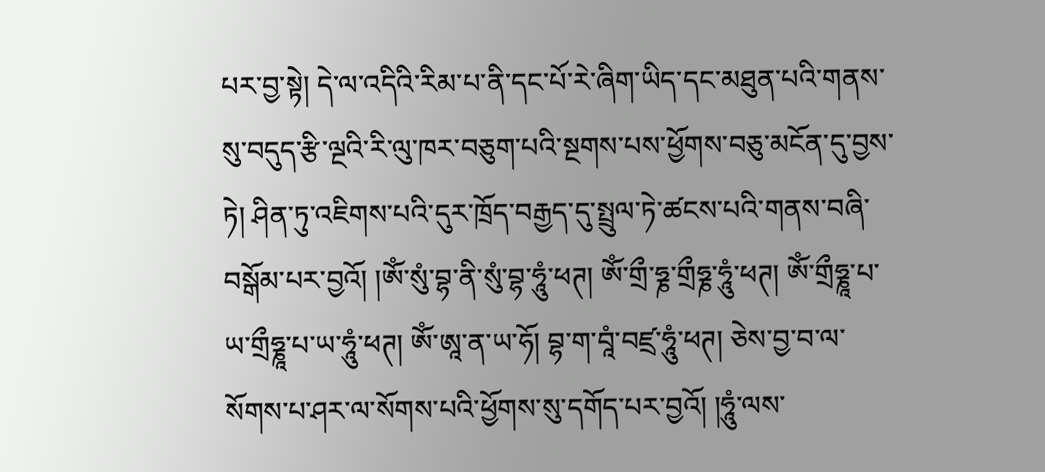པར་བྱ་སྟེ། དེ་ལ་འདིའི་རིམ་པ་ནི་དང་པོ་རེ་ཞིག་ཡིད་དང་མཐུན་པའི་གནས་སུ་བདུད་རྩི་ལྔའི་རི་ལུ་ཁར་བཅུག་པའི་སྔགས་པས་ཕྱོགས་བཅུ་མངོན་དུ་བྱས་ཏེ། ཤིན་ཏུ་འཇིགས་པའི་དུར་ཁྲོད་བརྒྱད་དུ་སྤྲུལ་ཏེ་ཚངས་པའི་གནས་བཞི་བསྒོམ་པར་བྱའོ། །ཨོཾ་སུཾ་བྷ་ནི་སུཾ་བྷ་ཧཱུཾ་ཕཊ། ཨོཾ་གྲྀ་ཧྞ་གྲྀཧྞ་ཧཱུཾ་ཕཊ། ཨོཾ་གྲྀཧྞཱ་པ་ཡ་གྲྀཧྞཱ་པ་ཡ་ཧཱུཾ་ཕཊ། ཨོཾ་ཨཱ་ན་ཡ་ཧོ། བྷ་ག་བཱཾ་བཛྲ་ཧཱུཾ་ཕཊ། ཅེས་བྱ་བ་ལ་སོགས་པ་ཤར་ལ་སོགས་པའི་ཕྱོགས་སུ་དགོད་པར་བྱའོ། །ཧཱུཾ་ལས་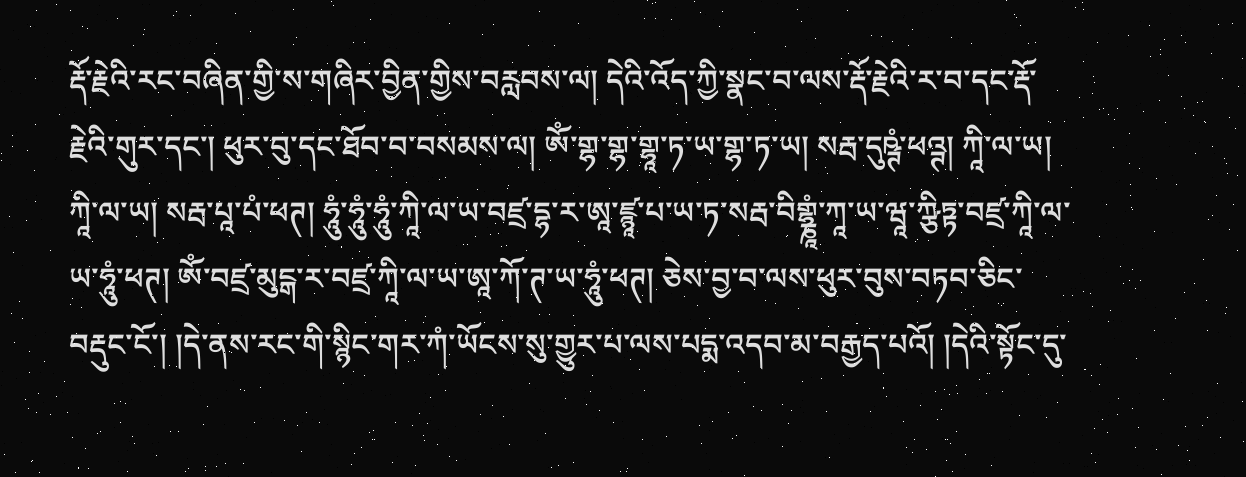རྡོ་རྗེའི་རང་བཞིན་གྱི་ས་གཞིར་བྱིན་གྱིས་བརླབས་ལ། དེའི་འོད་ཀྱི་སྣང་བ་ལས་རྡོ་རྗེའི་ར་བ་དང་རྡོ་རྗེའི་གུར་དང་། ཕུར་བུ་དང་ཐོབ་བ་བསམས་ལ། ཨོཾ་གྷ་གྷ་གྷཱ་ཏ་ཡ་གྷ་ཏ་ཡ། སརྦ་དུཥྚཾ་ཕའྚ། ཀཱི་ལ་ཡ། ཀཱི་ལ་ཡ། སརྦ་པཱ་པཾ་ཕཊ། ཧཱུཾ་ཧཱུཾ་ཧཱུཾ་ཀཱི་ལ་ཡ་བཛྲ་དྷ་ར་ཨཱ་ཛྙཱ་པ་ཡ་ཏ་སརྦ་བིགྷྞཱཾ་ཀཱ་ཡ་ཝཱ་ཀྩིཏྟ་བཛྲ་ཀཱི་ལ་ཡ་ཧཱུཾ་ཕཊ། ཨོཾ་བཛྲ་མུངྒ་ར་བཛྲ་ཀཱི་ལ་ཡ་ཨཱ་ཀོ་ཊ་ཡ་ཧཱུཾ་ཕཊ། ཅེས་བྱ་བ་ལས་ཕུར་བུས་བཏབ་ཅིང་བརྡུང་ངོ་། །དེ་ནས་རང་གི་སྙིང་གར་ཀཾ་ཡོངས་སུ་གྱུར་པ་ལས་པདྨ་འདབ་མ་བརྒྱད་པའོ། །དེའི་སྟོང་དུ་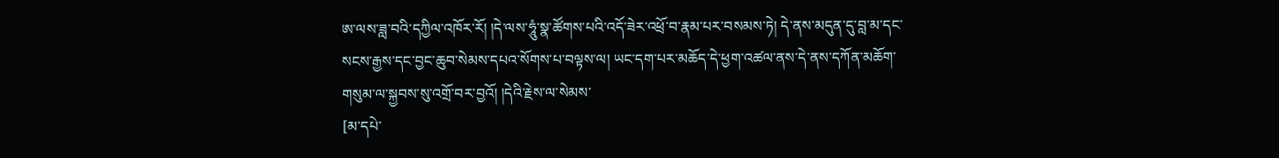ཨ་ལས་ཟླ་བའི་དཀྱིལ་འཁོར་རོ། །དེ་ལས་ཧཱུཾ་སྣ་ཚོགས་པའི་འདོ་ཟེར་འཕྲོ་བ་རྣམ་པར་བསམས་ཏེ། དེ་ནས་མདུན་དུ་བླ་མ་དང་སངས་རྒྱས་དང་བྱང་ཆུབ་སེམས་དཔའ་སོགས་པ་བལྟས་ལ། ཡང་དག་པར་མཆོད་དེ་ཕྱག་འཚལ་ནས་དེ་ནས་དཀོན་མཆོག་གསུམ་ལ་སྐྱབས་སུ་འགྲོ་བར་བྱའོ། །དེའི་རྗེས་ལ་སེམས་
[མ་དཔེ་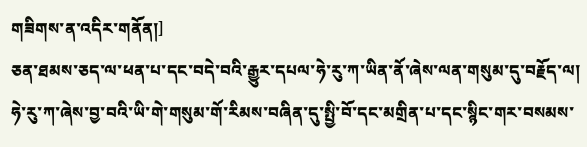གཟིགས་ན་འདིར་གནོན།]
ཅན་ཐམས་ཅད་ལ་ཕན་པ་དང་བདེ་བའི་རྒྱུར་དཔལ་ཧེ་རུ་ཀ་ཡིན་ནོ་ཞེས་ལན་གསུམ་དུ་བརྗོད་ལ། ཧེ་རུ་ཀ་ཞེས་བྱ་བའི་ཡི་གེ་གསུམ་གོ་རིམས་བཞིན་དུ་སྤྱི་བོ་དང་མགྲིན་པ་དང་སྙིང་གར་བསམས་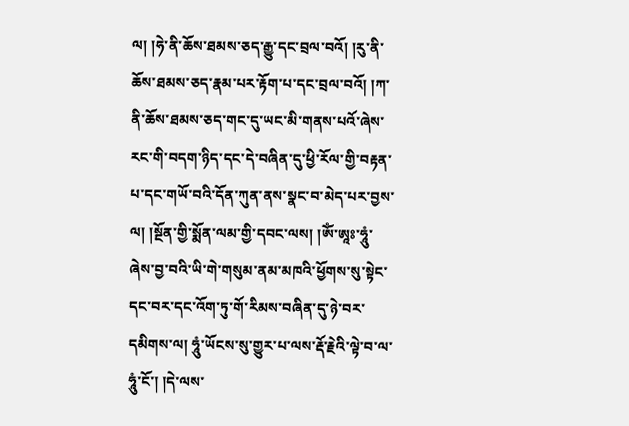ལ། །ཧེ་ནི་ཆོས་ཐམས་ཅད་རྒྱུ་དང་བྲལ་བའོ། །རུ་ནི་ཆོས་ཐམས་ཅད་རྣམ་པར་རྟོག་པ་དང་བྲལ་བའོ། །ཀ་ནི་ཆོས་ཐམས་ཅད་གང་དུ་ཡང་མི་གནས་པའོ་ཞེས་རང་གི་བདག་ཉིད་དང་དེ་བཞིན་དུ་ཕྱི་རོལ་གྱི་བརྟན་པ་དང་གཡོ་བའི་དོན་ཀུན་ནས་སྣང་བ་མེད་པར་བྱས་ལ། །སྔོན་གྱི་སྨོན་ལམ་གྱི་དབང་ལས། །ཨོཾ་ཨཱཿ་ཧཱུཾ་ཞེས་བྱ་བའི་ཡི་གེ་གསུམ་ནམ་མཁའི་ཕྱོགས་སུ་སྟེང་དང་བར་དང་འོག་ཏུ་གོ་རིམས་བཞིན་དུ་ཉེ་བར་དམིགས་ལ། ཧཱུཾ་ཡོངས་སུ་གྱུར་པ་ལས་རྡོ་རྗེའི་ལྟེ་བ་ལ་ཧཱུཾ་ངོ་། །དེ་ལས་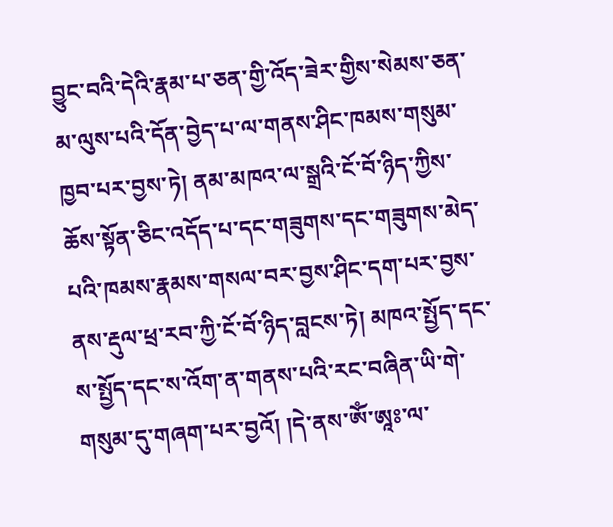བྱུང་བའི་དེའི་རྣམ་པ་ཅན་གྱི་འོད་ཟེར་གྱིས་སེམས་ཅན་མ་ལུས་པའི་དོན་བྱེད་པ་ལ་གནས་ཤིང་ཁམས་གསུམ་ཁྱབ་པར་བྱས་ཏེ། ནམ་མཁའ་ལ་སྒྲའི་ངོ་བོ་ཉིད་ཀྱིས་ཆོས་སྟོན་ཅིང་འདོད་པ་དང་གཟུགས་དང་གཟུགས་མེད་པའི་ཁམས་རྣམས་གསལ་བར་བྱས་ཤིང་དག་པར་བྱས་ནས་རྡུལ་ཕྲ་རབ་ཀྱི་ངོ་བོ་ཉིད་བླངས་ཏེ། མཁའ་སྤྱོད་དང་ས་སྤྱོད་དང་ས་འོག་ན་གནས་པའི་རང་བཞིན་ཡི་གེ་གསུམ་དུ་གཞག་པར་བྱའོ། །དེ་ནས་ཨོཾ་ཨཱཿ་ལ་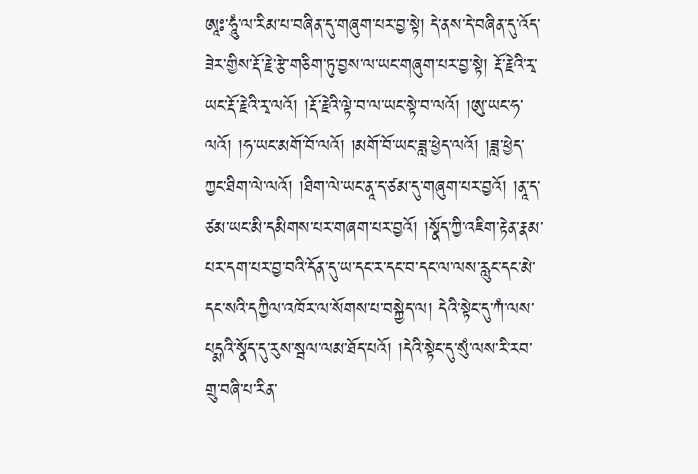ཨཱཿ་ཧཱུཾ་ལ་རིམ་པ་བཞིན་དུ་གཞུག་པར་བྱ་སྟེ། དེ་ནས་དེ་བཞིན་དུ་འོད་ཟེར་གྱིས་རྡོ་རྗེ་རྩེ་གཅིག་ཏུ་བྱས་ལ་ཡང་གཞུག་པར་བྱ་སྟེ། རྡོ་རྗེའི་རྭ་ཡང་རྡོ་རྗེའི་རྭ་ལའོ། །རྡོ་རྗེའི་ལྟེ་བ་ལ་ཡང་སྟེ་བ་ལའོ། །ཨུ་ཡང་ཧ་ལའོ། །ཧ་ཡང་མགོ་བོ་ལའོ། །མགོ་བོ་ཡང་ཟླ་ཕྱེད་ལའོ། །ཟླ་ཕྱེད་ཀྱང་ཐིག་ལེ་ལའོ། །ཐིག་ལེ་ཡང་ནཱ་ད་ཙམ་དུ་གཞུག་པར་བྱའོ། །ནཱ་ད་ཙམ་ཡང་མི་དམིགས་པར་གཞག་པར་བྱའོ། །སྣོད་ཀྱི་འཇིག་རྟེན་རྣམ་པར་དག་པར་བྱ་བའི་དོན་དུ་ཡ་དང་ར་དང་བ་དང་ལ་ལས་རླུང་དང་མེ་དང་སའི་དཀྱིལ་འཁོར་ལ་སོགས་པ་བསྐྱེད་ལ། དེའི་སྟེང་དུ་ཀཾ་ལས་པདྨའི་སྣོད་དུ་རུས་སྦལ་ལམ་ཐོད་པའོ། །དེའི་སྟེང་དུ་སུཾ་ལས་རི་རབ་གྲུ་བཞི་པ་རིན་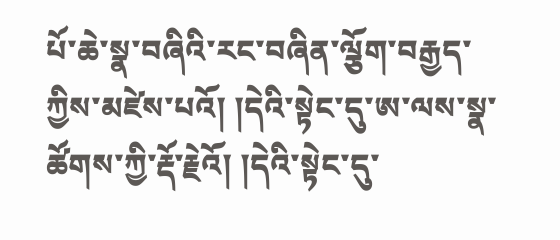པོ་ཆེ་སྣ་བཞིའི་རང་བཞིན་ལྕོག་བརྒྱད་ཀྱིས་མཛེས་པའོ། །དེའི་སྟེང་དུ་ཨ་ལས་སྣ་ཚོགས་ཀྱི་རྡོ་རྗེའོ། །དེའི་སྟེང་དུ་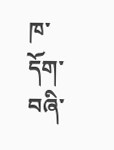ཁ་དོག་བཞི་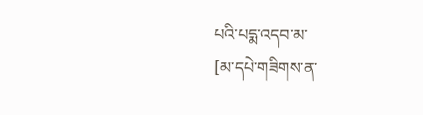པའི་པདྨ་འདབ་མ་
[མ་དཔེ་གཟིགས་ན་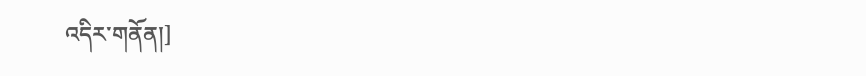འདིར་གནོན།]